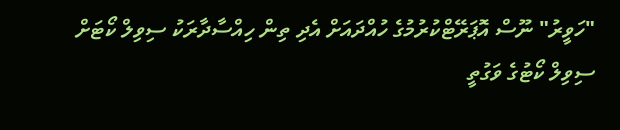"ހަވީރު" ނޫސް އޮޕަރޭޓްކުރުމުގެ ހުއްދައަށް އެދި ތިން ހިއްސާދާރަކު ސިވިލް ކޯޓަށް
ސިވިލް ކޯޓުގެ ވަގުތީ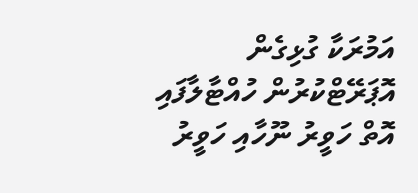އަމުރަކާ ގުޅިގެން އޮޕަރޭޓްކުރުން ހުއްޓާލާފައި އޮތް ހަވީރު ނޫހާއި ހަވީރު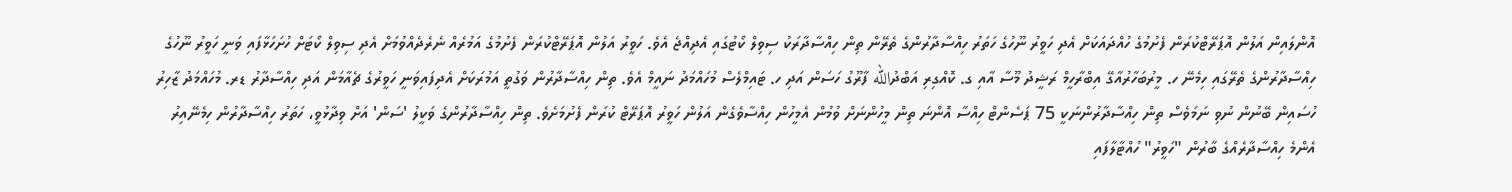އޮންލައިން އަލުން އޮޕަރޭޓްކުރަން ފެށުމުގެ ހުއްދައަކަށް އެދި ހަވީރު ނޫހުގެ ހަތަރު ހިއްސާދާރުންގެ ތެރޭން ތިން ހިއްސާދާރަކު ސިވިލް ކޯޓުގައި އެދިއްޖެ އެވެ. ހަވީރު އަލުން އޮޕަރޭޓްކުރަން ފެށުމުގެ އަމުރެއް ނެރެދެއްވުމަށް އެދި ސިވިލް ކޯޓަށް ހުށަހަޅާފައި ވަނީ ހަވީރު ނޫހުގެ ހިއްސާދާރުންގެ ތެރޭގައި ހިމެނޭ ހ. މީރުބަހާރުއާގޭ އިބްރާހީމް ރަޝީދު މޫސާ އާއި ގ. ކޮއްގިރި އަބްދުالله ފާރޫގު ހަސަން އަދި ހ. ޓައިމްލެސް މުހައްމަދު ނައީމް އެވެ. ތިން ހިއްސާދާރުން ވަގުތީ އަމުރަކަށް އެދިފައިވަނީ ހަވީރުގެ ޗެއާމަން އަދި ހިއްސާދާރު ޑރ. މުހައްމަދު ޒާހިރު ހުސައިން ބޭނުން ނުވި ނަމަވެސް ތިން ހިއްސާދާރުންނަކީ 75 ޕަސެންޓް ހިއްސާ އޮންނަ ތިން މީހުންނަށް ވުމުން އެމީހުން ހިއްސާވެގެން އަލުން ހަވީރު އޮޕަރޭޓް ކުރަން ފެށުމަށެވެ. ތިން ހިއްސާދާރުންގެ ވަކީލު 'ސަން' އަށް ވިދާޅުވީ، ހަތަރު ހިއްސާދާރުން ހިމެނޭއިރު އެންމެ ހިއްސާދާރެއްގެ ބާރުން "ހަވީރު" ހުއްޓާލާފައި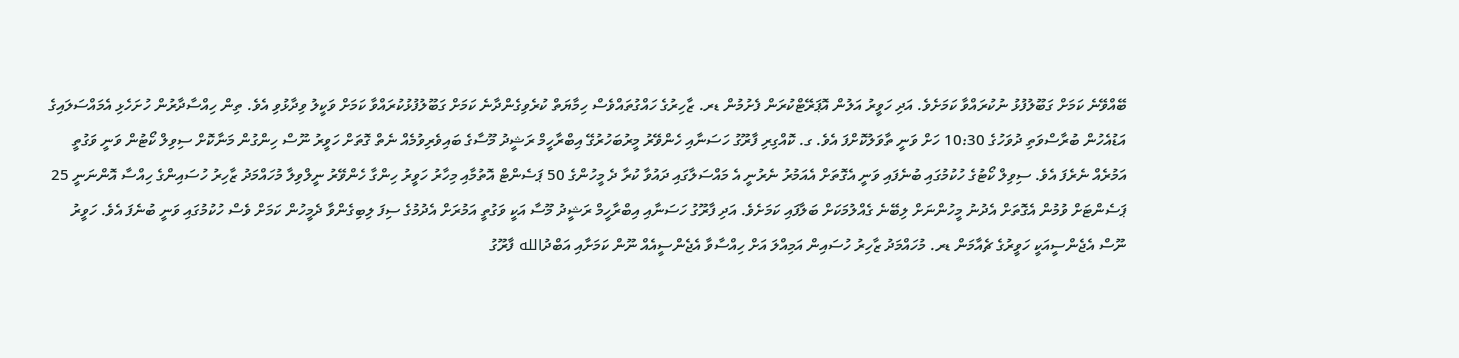ބޭއްވޭނެ ކަމަށް ގަބޫލުފުޅު ނުކުރައްވާ ކަމަށެވެ. އަދި ހަވީރު އަލުން އޮޕަރޭޓްކުރަން ފެށުމުން ޑރ. ޒާހިރުގެ ހައްގުތައްވެސް ހިމާޔަތް ކުރެވިގެންދާނެ ކަމަށް ގަބޫލުފުޅުކުރައްވާ ކަމަށް ވަކީލު ވިދާޅުވި އެވެ. ތިން ހިއްސާދާރުން ހުށަހެޅި އެމައްސަލައިގެ އަޑުއެހުން ބުރާސްވަތި ދުވަހުގެ 10:30 ހަށް ވަނީ ތާވަލުކޮށްފަ އެވެ. ގ. ކޮއްގިރި ފާރޫގު ހަސަނާއި ހެންވޭރު މީރުބަހުރުގޭ އިބްރާހީމް ރަޝީދު މޫސާގެ ބައިވެރިވުމެއް ނެތް ގޮތަށް ހަވީރު ނޫސް ހިންގުން މަނާކޮށް ސިވިލް ކޯޓުން ވަނީ ވަގުތީ އަމުރެއް ނެރެފަ އެވެ. ސިވިލް ކޯޓުގެ ހުކުމުގައި ބުނެފައި ވަނީ އެގޮތަށް އެއަމުރު ނެރުނީ އެ މައްސަލާގައި ދައުވާ ކުރާ ދެ މީހުންގެ 50 ޕަސެންޓް އޮތުމާއި މިހާރު ހަވީރު ހިންގާ ހެންވޭރު ނީލްވިލާ މުހައްމަދު ޒާހިރު ހުސައިންގެ ހިއްސާ އޮންނަނީ 25 ޕަސެންޓަށް ވުމުން އެގޮތަށް އެދުނު މީހުންނަށް ލިބޭނެ ގެއްލުމަކަށް ބަލާފައި ކަމަށެވެ. އަދި ފާރޫގު ހަސަނާއި އިބްރާހީމް ރަޝީދު މޫސާ އަކީ ވަގުތީ އަމުރަށް އެދުމުގެ ސިފަ ލިބިގެންވާ ދެމީހުން ކަމަށް ވެސް ހުކުމުގައި ވަނީ ބުނެފަ އެވެ. ހަވީރު ނޫސް އެޖެންސީއަކީ ހަވީރުގެ ޗެއާމަން ޑރ. މުހައްމަދު ޒާހިރު ހުސައިން އަމިއްލަ އަށް ހިއްސާވާ އެޖެންސީއެއް ނޫން ކަމަށާއި އަބްދުالله ފާރޫގު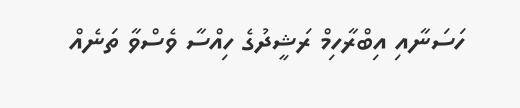ހަސަނާއި އިބްރާހިމް ރަޝީދުގެ ހިއްސާ ވެސްވާ ތަނެއް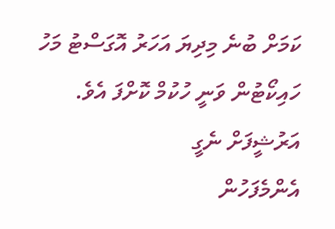ކަމަށް ބުނެ މިދިޔަ އަހަރު އޮގަސްޓު މަހު ހައިކޯޓުން ވަނީ ހުކުމް ކޮށްފަ އެވެ.
އަރުޝީފަށް ނެގީ
އެންމެފަހުން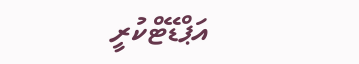އަޕްޑޭޓްކުރީ